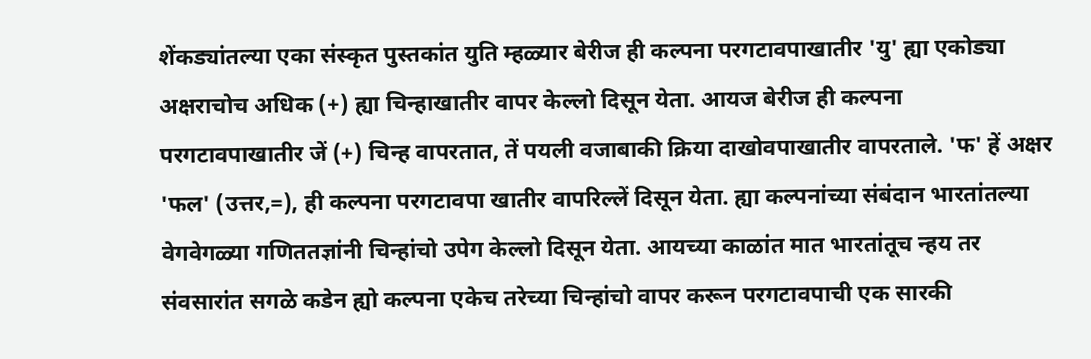शेंकड्यांतल्या एका संस्कृत पुस्तकांत युति म्हळ्यार बेरीज ही कल्पना परगटावपाखातीर 'यु' ह्या एकोड्या अक्षराचोच अधिक (+) ह्या चिन्हाखातीर वापर केल्लो दिसून येता. आयज बेरीज ही कल्पना परगटावपाखातीर जें (+) चिन्ह वापरतात, तें पयली वजाबाकी क्रिया दाखोवपाखातीर वापरताले. 'फ' हें अक्षर 'फल' (उत्तर,=), ही कल्पना परगटावपा खातीर वापरिल्लें दिसून येता. ह्या कल्पनांच्या संबंदान भारतांतल्या वेगवेगळ्या गणिततज्ञांनी चिन्हांचो उपेग केल्लो दिसून येता. आयच्या काळांत मात भारतांतूच न्हय तर संवसारांत सगळे कडेन ह्यो कल्पना एकेच तरेच्या चिन्हांचो वापर करून परगटावपाची एक सारकी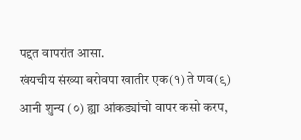पद्दत वापरांत आसा.
खंयचीय संख्या बरोवपा खातीर एक(१) ते णव(९) आनी शुन्य (०) ह्या आंकड्यांचो वापर कसो करप,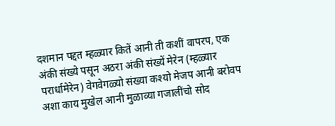दशमान पद्दत म्हळ्यार कितें आनी ती कशीं वापरप, एक अंकी संख्ये पसून अठरा अंकी संख्यें मेरेन (म्हळ्यार परार्धामेरेन) वेगवेगळ्यो संख्या कश्यो मेजप आनी बरोवप अशा काय मुखेल आनी मुळाव्या गजालींचो सोद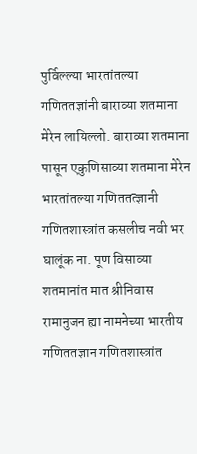पुर्विल्ल्या भारतांतल्या गणिततज्ञांनी बाराव्या शतमाना मेरेन लायिल्लो. बाराव्या शतमाना पासून एकुणिसाव्या शतमाना मेरेन भारतांतल्या गणिततत्ज्ञानी गणितशास्त्रांत कसलीच नवी भर घालूंक ना. पूण विसाव्या शतमानांत मात श्रीनिवास रामानुजन ह्या नामनेच्या भारतीय गणिततज्ञान गणितशास्त्रांत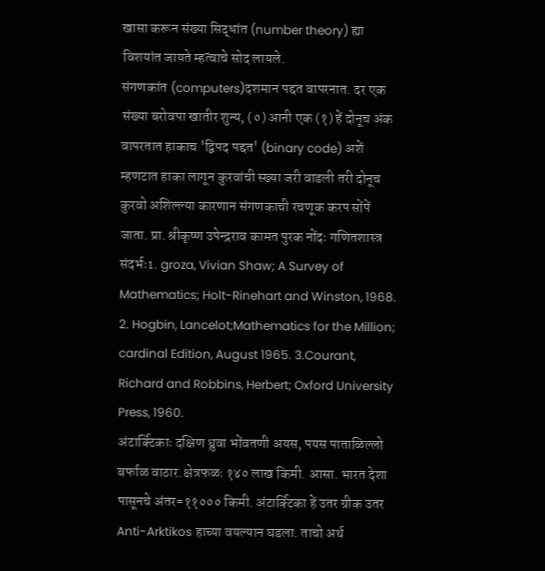खासा करून संख्या सिद्धांत (number theory) ह्या विशयांत जायते म्हत्वाचे सोद लायले.
संगणकांत (computers)दशमान पद्दत वापरनात. दर एक संख्या बरोवपा खातीर शुन्य, (०) आनी एक (१) हें दोनूच अंक वापरतात हाकाच 'द्विपद पद्दत' (binary code) अशें म्हणटात हाका लागून कुरवांची स्ख्या जरी वाडली तरी दोनूच कुरवो अशिल्ल्या कारणान संगणकाची रचणूक करप सोंपें जाता. प्रा. श्रीकृष्ण उपेन्द्रराव कामत पुरक नोंदः गणितशास्त्र संदर्भः1. groza, Vivian Shaw; A Survey of Mathematics; Holt-Rinehart and Winston, 1968. 2. Hogbin, Lancelot;Mathematics for the Million; cardinal Edition, August 1965. 3.Courant, Richard and Robbins, Herbert; Oxford University Press, 1960.
अंटार्क्टिकाः दक्षिण ध्रुवा भोंवतणी अयस, पयस पाताळिल्लो बर्फाळ वाठार.क्षेत्रफळः १४० लाख किमी. आसा. भारत देशा पासूनचे अंतर=११००० किमी. अंटार्क्टिका हें उतर ग्रीक उतर Anti-Arktikos हाच्या वयल्यान घडला. ताचो अर्थ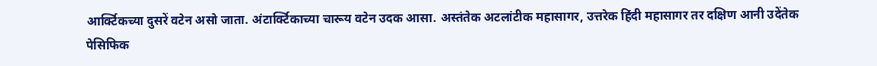आर्क्टिकच्या दुसरें वटेन असो जाता. अंटार्क्टिकाच्या चारूय वटेन उदक आसा. अस्तंतेक अटलांटीक महासागर, उत्तरेक हिंदी महासागर तर दक्षिण आनी उदेंतेक पेसिफिक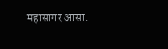महासागर आसा.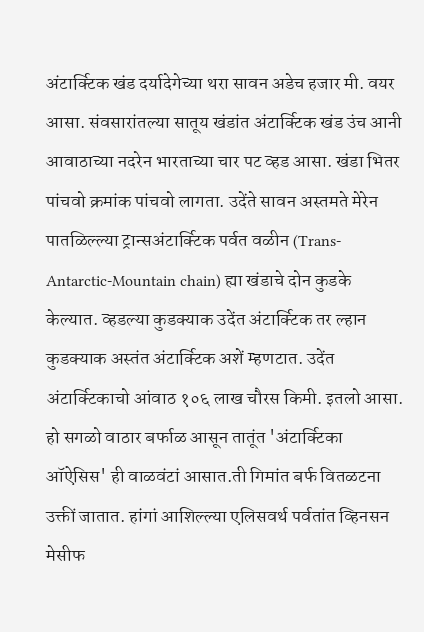अंटार्क्टिक खंड दर्यादेगेच्या थरा सावन अडेच हजार मी. वयर आसा. संवसारांतल्या सातूय खंडांत अंटार्क्टिक खंड उंच आनी आवाठाच्या नदरेन भारताच्या चार पट व्हड आसा. खंडा भितर पांचवो क्रमांक पांचवो लागता. उदेंते सावन अस्तमते मेरेन पातळिल्ल्या ट्रान्सअंटार्क्टिक पर्वत वळीन (Trans- Antarctic-Mountain chain) ह्या खंडाचे दोन कुडके केल्यात. व्हडल्या कुडक्याक उदेंत अंटार्क्टिक तर ल्हान कुडक्याक अस्तंत अंटार्क्टिक अशें म्हणटात. उदेंत अंटार्क्टिकाचो आंवाठ १०६ लाख चौरस किमी. इतलो आसा. हो सगळो वाठार बर्फाळ आसून तातूंत 'अंटार्क्टिका ऑऐसिस' ही वाळवंटां आसात.ती गिमांत बर्फ वितळटना उक्तीं जातात. हांगां आशिल्ल्या एलिसवर्थ पर्वतांत व्हिनसन मेसीफ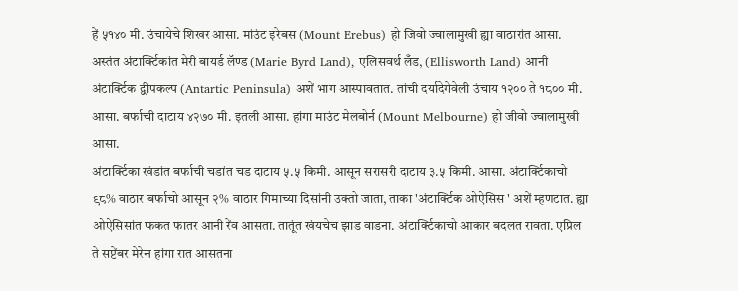हें ५१४० मी. उंचायेचे शिखर आसा. मांउंट इरेबस (Mount Erebus) हो जिवो ज्वालामुखी ह्या वाठारांत आसा. अस्तंत अंटार्क्टिकांत मेरी बायर्ड लॅण्ड (Marie Byrd Land), एलिसवर्थ लँड, (Ellisworth Land) आनी अंटार्क्टिक द्वीपकल्प (Antartic Peninsula) अशें भाग आस्पावतात. तांची दर्यादेगेवेली उंचाय १२०० ते १८०० मी. आसा. बर्फाची दाटाय ४२७० मी. इतली आसा. हांगा माउंट मेलबोर्न (Mount Melbourne) हो जीवो ज्वालामुखी आसा.
अंटार्क्टिका खंडांत बर्फाची चडांत चड दाटाय ५.५ किमी. आसून सरासरी दाटाय ३.५ किमी. आसा. अंटार्क्टिकाचो ९८% वाठार बर्फाचो आसून २% वाठार गिमाच्या दिसांनी उक्तो जाता, ताका 'अंटार्क्टिक ओऐसिस ' अशें म्हणटात. ह्या ओऐसिसांत फकत फातर आनी रेंव आसता. तातूंत खंयचेच झाड वाडना. अंटार्क्टिकाचो आकार बदलत रावता. एप्रिल ते सप्टेंबर मेरेन हांगा रात आसतना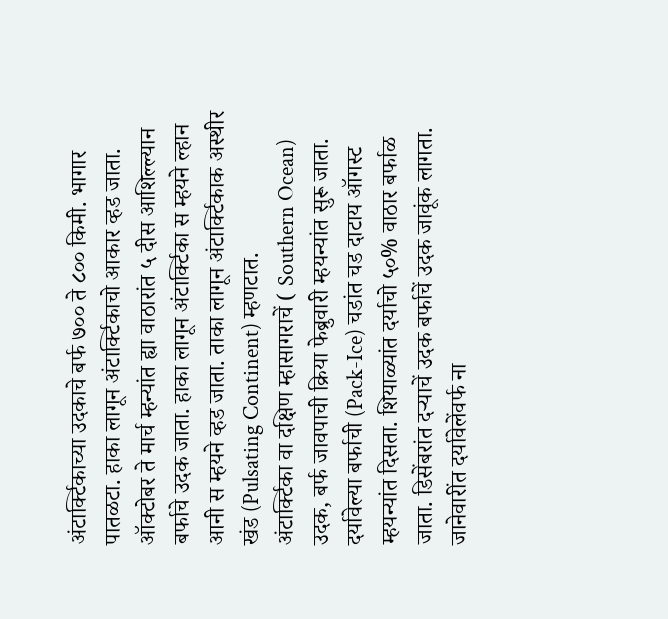अंटार्क्टिकाच्या उदकाचे बर्फ ७०० ते ८०० किमी. भागार पातळटा. हाका लागून अंटार्क्टिकाचो आकार व्हड जाता. ऑक्टोबर ते मार्च म्हन्यांत ह्या वाठारांत ५ दीस आशिल्ल्यान बर्फाचे उदक जाता. हाका लागून अंटार्क्टिका स म्हयने ल्हान आनी स म्हयने व्हड जाता. ताका लागून अंटार्क्टिकाक अस्थीर खंड (Pulsating Continent) म्हणटात.
अंटार्क्टिका वा दक्षिण म्हासागराचें ( Southern Ocean) उदक, बर्फ जावपाची क्रिया फेब्रुवारी म्हयन्यांत सुरू जाता. दर्यावेल्या बर्फाची (Pack-Ice) चडांत चड दाटाय ऑगस्ट म्हयन्यांत दिसता. शियाळ्यांत दर्याचो ५०% वाठार बर्फाळ जाता. डिसेंबरांत दऱ्याचें उदक बर्फाचें उदक जावूंक लागता. जानेवारींत दर्यावेलेंवर्फ ना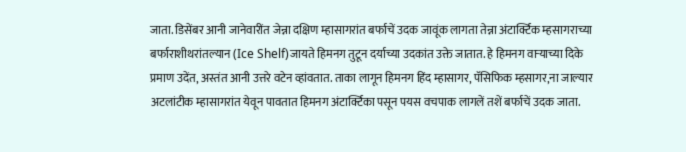जाता. डिसेंबर आनी जानेवारींत जेन्ना दक्षिण म्हासागरांत बर्फाचें उदक जावूंक लागता तेन्ना अंटार्क्टिक म्हसागराच्या बर्फाराशीथरांतल्यान (Ice Shelf)जायते हिमनग तुटून दर्याच्या उदकांत उक्ते जातात. हे हिमनग वाऱ्याच्या दिके प्रमाण उदेंत, अस्तंत आनी उत्तरे वटेन व्हांवतात. ताका लागून हिमनग हिंद म्हासागर, पॅसिफिक म्हसागर,ना जाल्यार अटलांटीक म्हासागरांत येवून पावतात हिमनग अंटार्क्टिका पसून पयस वचपाक लागलें तशें बर्फाचें उदक जाता.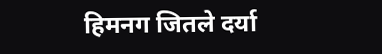हिमनग जितले दर्या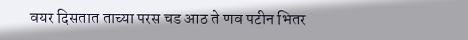वयर दिसतात ताच्या परस चड आठ ते णव पटीन भितर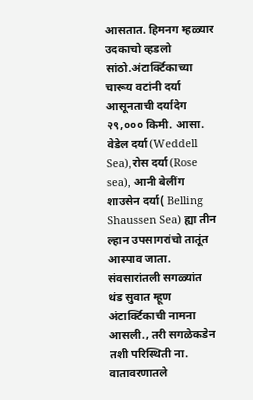आसतात. हिमनग म्हळ्यार उदकाचो व्हडलो सांठो.अंटार्क्टिकाच्या चारूय वटांनी दर्या आसूनताची दर्यादेग २९,००० किमी. आसा. वेडेल दर्या(Weddell Sea),रोस दर्या(Rose sea), आनी बेलींग शाउसेन दर्या( Belling Shaussen Sea) ह्या तीन ल्हान उपसागरांचो तातूंत आस्पाव जाता.
संवसारांतली सगळ्यांत थंड सुवात म्हूण अंटार्क्टिकाची नामना आसली., तरी सगळेकडेन तशी परिस्थिती ना. वातावरणातले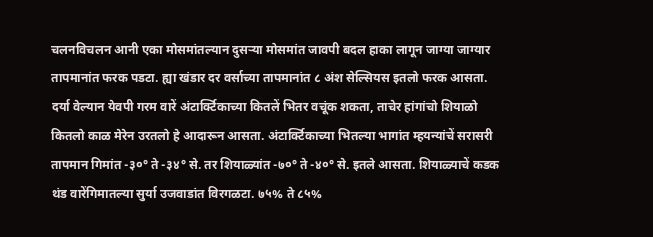चलनविचलन आनी एका मोसमांतल्यान दुसऱ्या मोसमांत जावपी बदल हाका लागून जाग्या जाग्यार तापमानांत फरक पडटा. ह्या खंडार दर वर्साच्या तापमानांत ८ अंश सेल्सियस इतलो फरक आसता. दर्या वेल्यान येवपी गरम वारें अंटार्क्टिकाच्या कितलें भितर वचूंक शकता, ताचेर हांगांचो शियाळो कितलो काळ मेरेन उरतलो हे आदारून आसता. अंटार्क्टिकाच्या भितल्या भागांत म्हयन्यांचें सरासरी तापमान गिमांत -३०° ते -३४° से. तर शियाळ्यांत -७०° ते -४०° से. इतले आसता. शियाळ्याचें कडक थंड वारेंगिमातल्या सुर्या उजवाडांत विरगळटा. ७५% ते ८५%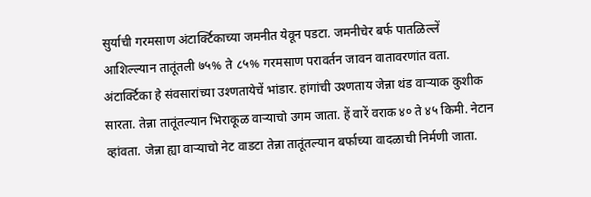सुर्याची गरमसाण अंटार्क्टिकाच्या जमनीत येवून पडटा. जमनीचेर बर्फ पातळिल्लें आशिल्ल्यान तातूंतली ७५% ते ८५% गरमसाण परावर्तन जावन वातावरणांत वता.
अंटार्क्टिका हे संवसारांच्या उश्णतायेचें भांडार. हांगांची उश्णताय जेन्ना थंड वाऱ्याक कुशीक सारता. तेन्ना तातूंतल्यान भिराकूळ वाऱ्याचो उगम जाता. हें वारें वराक ४० ते ४५ किमी. नेटान व्हांवता. जेन्ना ह्या वाऱ्याचो नेट वाडटा तेन्ना तातूंतल्यान बर्फाच्या वादळाची निर्मणी जाता.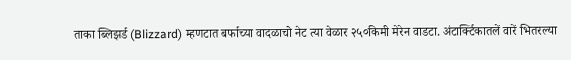ताका ब्लिझर्ड (Blizzard) म्हणटात बर्फाच्या वादळाचो नेट त्या वेळार २५०किमी मेरेन वाडटा. अंटार्क्टिकातलें वारें भितरल्या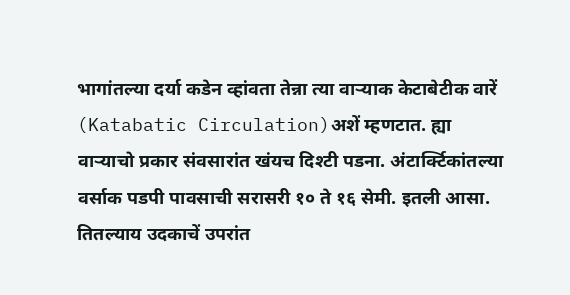भागांतल्या दर्या कडेन व्हांवता तेन्ना त्या वाऱ्याक केटाबेटीक वारें (Katabatic Circulation)अशें म्हणटात. ह्या वाऱ्याचो प्रकार संवसारांत खंयच दिश्टी पडना. अंटार्क्टिकांतल्या वर्साक पडपी पावसाची सरासरी १० ते १६ सेमी. इतली आसा. तितल्याय उदकाचें उपरांत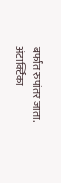बर्फांत रुपांतर जाता.
अंटार्क्टिका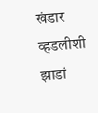खंडार व्हडलीशी झाडां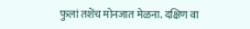फुलां तशेंच मोनजात मेळना. दक्षिण वा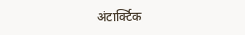अंटार्क्टिक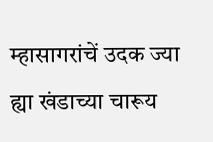म्हासागरांचें उदक ज्या ह्या खंडाच्या चारूय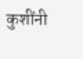कुशींनी